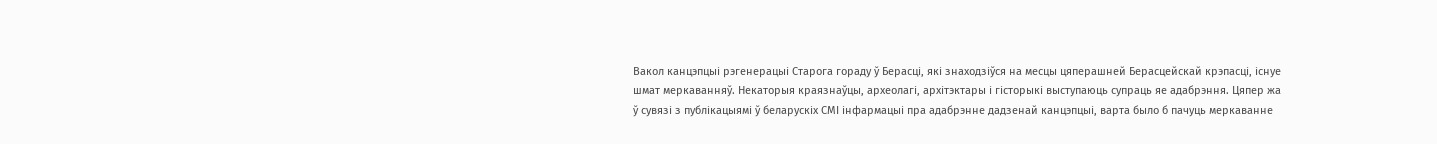Вакол канцэпцыі рэгенерацыі Старога гораду ў Берасці, які знаходзіўся на месцы цяперашней Берасцейскай крэпасці, існуе шмат меркаванняў. Некаторыя краязнаўцы, археолагі, архітэктары і гісторыкі выступаюць супраць яе адабрэння. Цяпер жа ў сувязі з публікацыямі ў беларускіх СМІ інфармацыі пра адабрэнне дадзенай канцэпцыі, варта было б пачуць меркаванне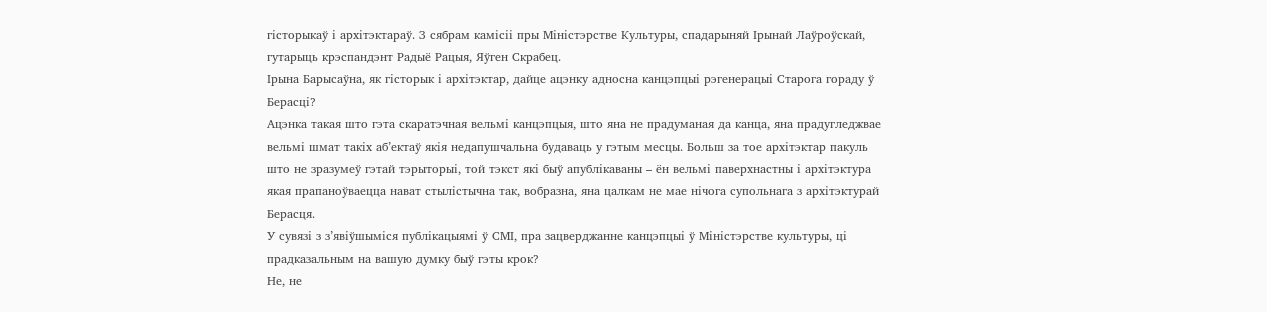гісторыкаў і архітэктараў. З сябрам камісіі пры Міністэрстве Культуры, спадарыняй Ірынай Лаўроўскай, гутарыць крэспандэнт Радыё Рацыя, Яўген Скрабец.
Ірына Барысаўна, як гісторык і архітэктар, дайце ацэнку адносна канцэпцыі рэгенерацыі Старога гораду ў Берасці?
Ацэнка такая што гэта скаратэчная вельмі канцэпцыя, што яна не прадуманая да канца, яна прадугледжвае вельмі шмат такіх аб’ектаў якія недапушчальна будаваць у гэтым месцы. Больш за тое архітэктар пакуль што не зразумеў гэтай тэрыторыі, той тэкст які быў апублікаваны – ён вельмі паверхнастны і архітэктура якая прапаноўваецца нават стылістычна так, вобразна, яна цалкам не мае нічога супольнага з архітэктурай Берасця.
У сувязі з з’явіўшыміся публікацыямі ў СМІ, пра зацверджанне канцэпцыі ў Міністэрстве культуры, ці прадказальным на вашую думку быў гэты крок?
Не, не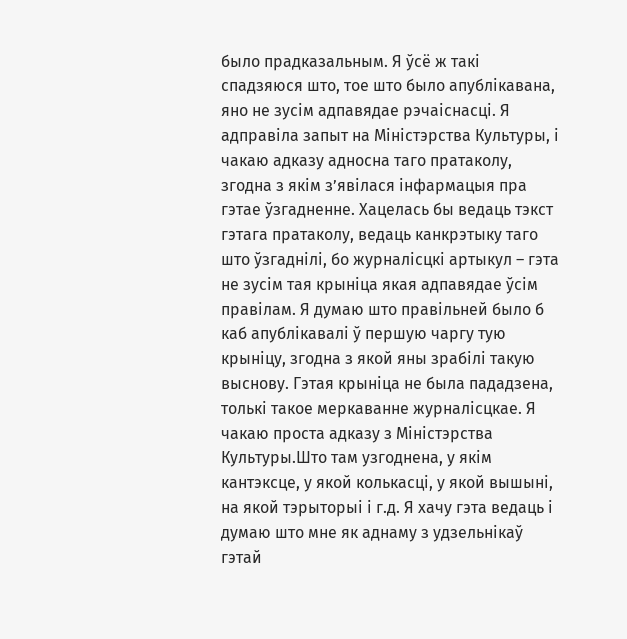было прадказальным. Я ўсё ж такі спадзяюся што, тое што было апублікавана, яно не зусім адпавядае рэчаіснасці. Я адправіла запыт на Міністэрства Культуры, і чакаю адказу адносна таго пратаколу, згодна з якім з’явілася інфармацыя пра гэтае ўзгадненне. Хацелась бы ведаць тэкст гэтага пратаколу, ведаць канкрэтыку таго што ўзгаднілі, бо журналісцкі артыкул – гэта не зусім тая крыніца якая адпавядае ўсім правілам. Я думаю што правільней было б каб апублікавалі ў першую чаргу тую крыніцу, згодна з якой яны зрабілі такую выснову. Гэтая крыніца не была пададзена, толькі такое меркаванне журналісцкае. Я чакаю проста адказу з Міністэрства Культуры.Што там узгоднена, у якім кантэксце, у якой колькасці, у якой вышыні, на якой тэрыторыі і г.д. Я хачу гэта ведаць і думаю што мне як аднаму з удзельнікаў гэтай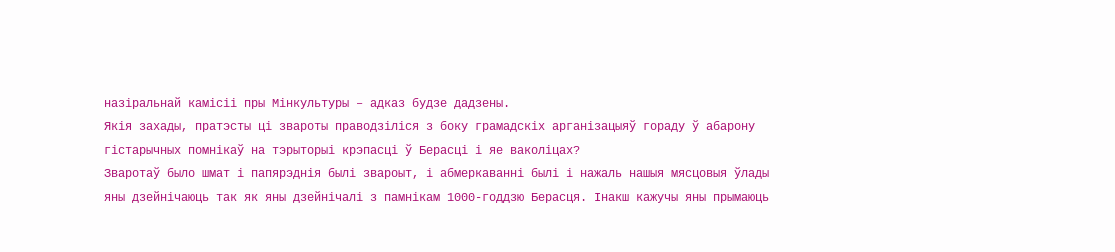назіральнай камісіі пры Мінкультуры – адказ будзе дадзены.
Якія захады, пратэсты ці звароты праводзіліся з боку грамадскіх арганізацыяў гораду ў абарону гістарычных помнікаў на тэрыторыі крэпасці ў Берасці і яе ваколіцах?
Зваротаў было шмат і папярэднія былі звароыт, і абмеркаванні былі і нажаль нашыя мясцовыя ўлады яны дзейнічаюць так як яны дзейнічалі з памнікам 1000-годдзю Берасця. Інакш кажучы яны прымаюць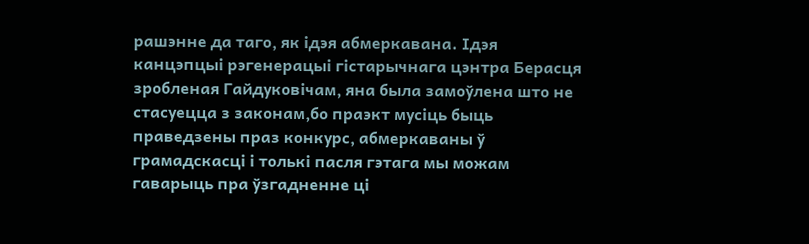рашэнне да таго, як ідэя абмеркавана. Ідэя канцэпцыі рэгенерацыі гістарычнага цэнтра Берасця зробленая Гайдуковічам, яна была замоўлена што не стасуецца з законам,бо праэкт мусіць быць праведзены праз конкурс, абмеркаваны ў грамадскасці і толькі пасля гэтага мы можам гаварыць пра ўзгадненне ці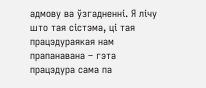адмову ва ўзгадненні. Я лічу што тая сістэма, ці тая працэдураякая нам прапанавана – гэта працэдура сама па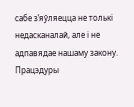сабе з’яўляецца не толькі недасканалай, але і не адпавядае нашаму закону. Працэдуры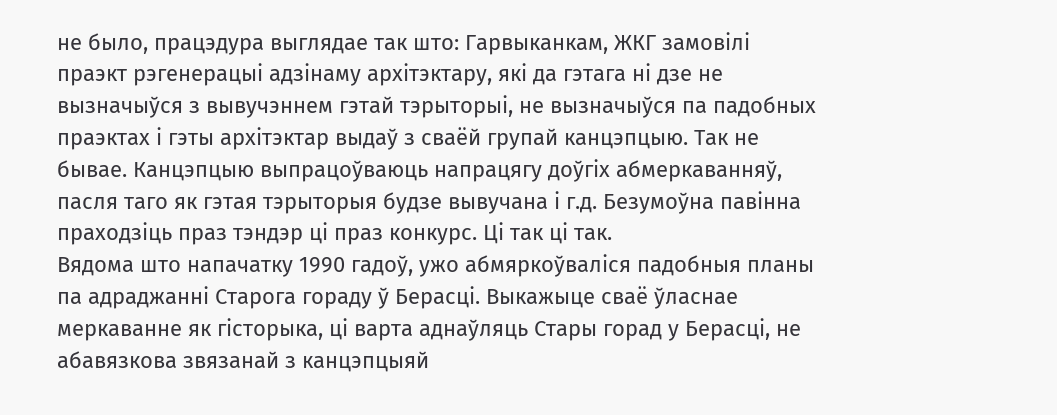не было, працэдура выглядае так што: Гарвыканкам, ЖКГ замовілі праэкт рэгенерацыі адзінаму архітэктару, які да гэтага ні дзе не вызначыўся з вывучэннем гэтай тэрыторыі, не вызначыўся па падобных праэктах і гэты архітэктар выдаў з сваёй групай канцэпцыю. Так не бывае. Канцэпцыю выпрацоўваюць напрацягу доўгіх абмеркаванняў, пасля таго як гэтая тэрыторыя будзе вывучана і г.д. Безумоўна павінна праходзіць праз тэндэр ці праз конкурс. Ці так ці так.
Вядома што напачатку 1990 гадоў, ужо абмяркоўваліся падобныя планы па адраджанні Старога гораду ў Берасці. Выкажыце сваё ўласнае меркаванне як гісторыка, ці варта аднаўляць Стары горад у Берасці, не абавязкова звязанай з канцэпцыяй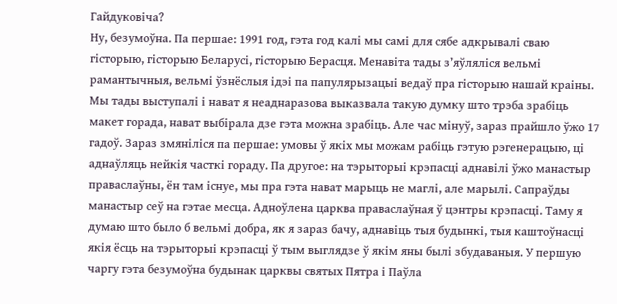Гайдуковіча?
Ну, безумоўна. Па першае: 1991 год, гэта год калі мы самі для сябе адкрывалі сваю гісторыю, гісторыю Беларусі, гісторыю Берасця. Менавіта тады з’яўляліся вельмі рамантычныя, вельмі ўзнёслыя ідэі па папулярызацыі ведаў пра гісторыю нашай краіны. Мы тады выступалі і нават я неаднаразова выказвала такую думку што трэба зрабіць макет горада, нават выбірала дзе гэта можна зрабіць. Але час мінуў, зараз прайшло ўжо 17 гадоў. Зараз змяніліся па першае: умовы ў якіх мы можам рабіць гэтую рэгенерацыю, ці аднаўляць нейкія часткі гораду. Па другое: на тэрыторыі крэпасці аднавілі ўжо манастыр праваслаўны, ён там існуе, мы пра гэта нават марыць не маглі, але марылі. Сапраўды манастыр сеў на гэтае месца. Адноўлена царква праваслаўная ў цэнтры крэпасці. Таму я думаю што было б вельмі добра, як я зараз бачу, аднавіць тыя будынкі, тыя каштоўнасці якія ёсць на тэрыторыі крэпасці ў тым выглядзе ў якім яны былі збудаваныя. У першую чаргу гэта безумоўна будынак царквы святых Пятра і Паўла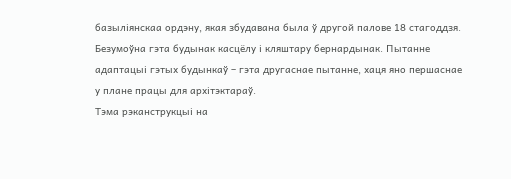базыліянскаа ордэну, якая збудавана была ў другой палове 18 стагоддзя. Безумоўна гэта будынак касцёлу і кляштару бернардынак. Пытанне адаптацыі гэтых будынкаў – гэта другаснае пытанне, хаця яно першаснае у плане працы для архітэктараў.
Тэма рэканструкцыі на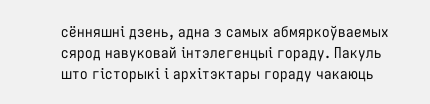сённяшні дзень, адна з самых абмяркоўваемых сярод навуковай інтэлегенцыі гораду. Пакуль што гісторыкі і архітэктары гораду чакаюць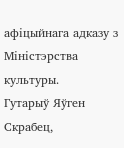афіцыйнага адказу з Міністэрства культуры.
Гутарыў Яўген Скрабец,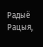Радыё Рацыя,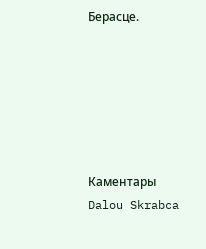Берасце.






Каментары
Dalou Skrabca